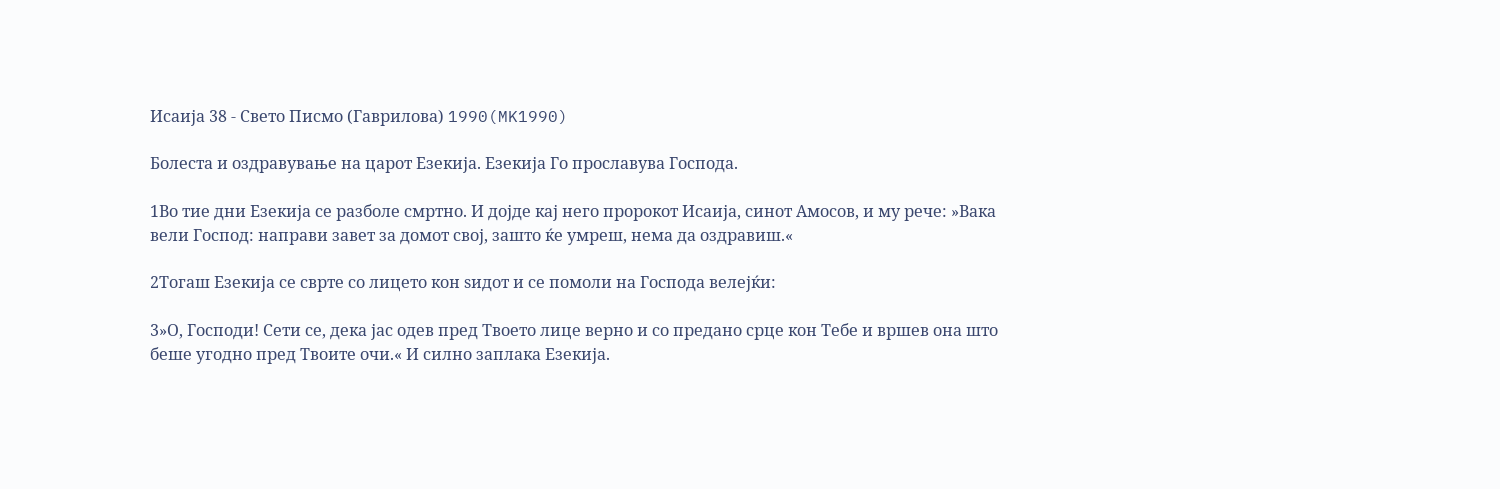Исаија 38 - Свето Писмо (Гаврилова) 1990(MK1990)

Болеста и оздравување на царот Езекија. Езекија Го прославува Господа.

1Во тие дни Езекија се разболе смртно. И дојде кај него пророкот Исаија, синот Амосов, и му рече: »Вака вели Господ: направи завет за домот свој, зашто ќе умреш, нема да оздравиш.«

2Тогаш Езекија се сврте со лицето кон ѕидот и се помоли на Господа велејќи:

3»О, Господи! Сети се, дека јас одев пред Твоето лице верно и со предано срце кон Тебе и вршев она што беше угодно пред Твоите очи.« И силно заплака Езекија.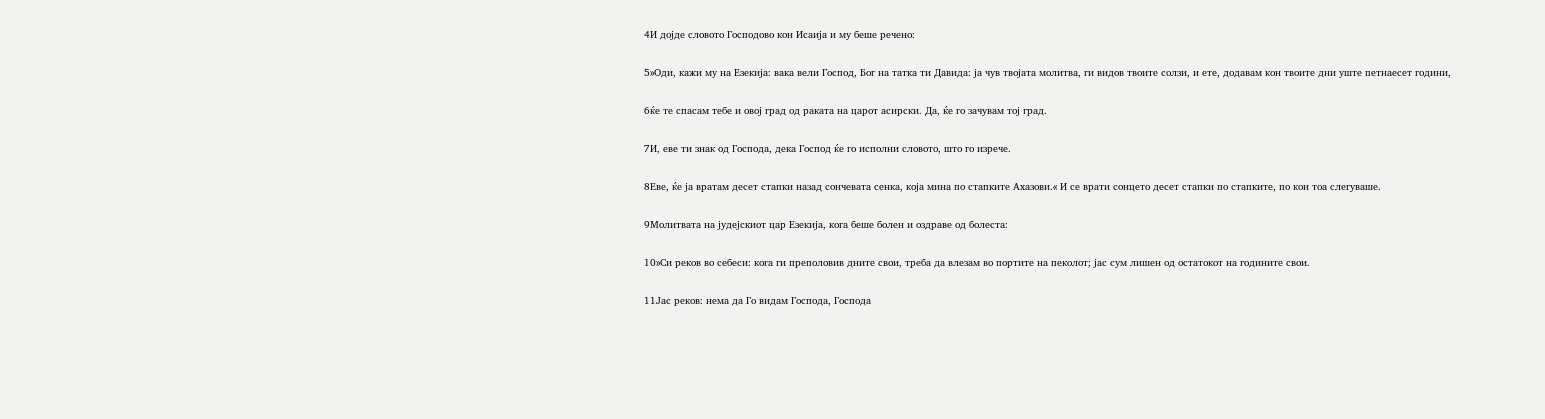4И дојде словото Господово кон Исаија и му беше речено:

5»Оди, кажи му на Езекија: вака вели Господ, Бог на татка ти Давида: ја чув твојата молитва, ги видов твоите солзи, и ете, додавам кон твоите дни уште петнаесет години,

6ќе те спасам тебе и овој град од раката на царот асирски. Да, ќе го зачувам тој град.

7И, еве ти знак од Господа, дека Господ ќе го исполни словото, што го изрече.

8Еве, ќе ја вратам десет стапки назад сончевата сенка, која мина по стапките Ахазови.« И се врати сонцето десет стапки по стапките, по кои тоа слегуваше.

9Молитвата на јудејскиот цар Езекија, кога беше болен и оздраве од болеста:

10»Си реков во себеси: кога ги преполовив дните свои, треба да влезам во портите на пеколот; јас сум лишен од остатокот на годините свои.

11Јас реков: нема да Го видам Господа, Господа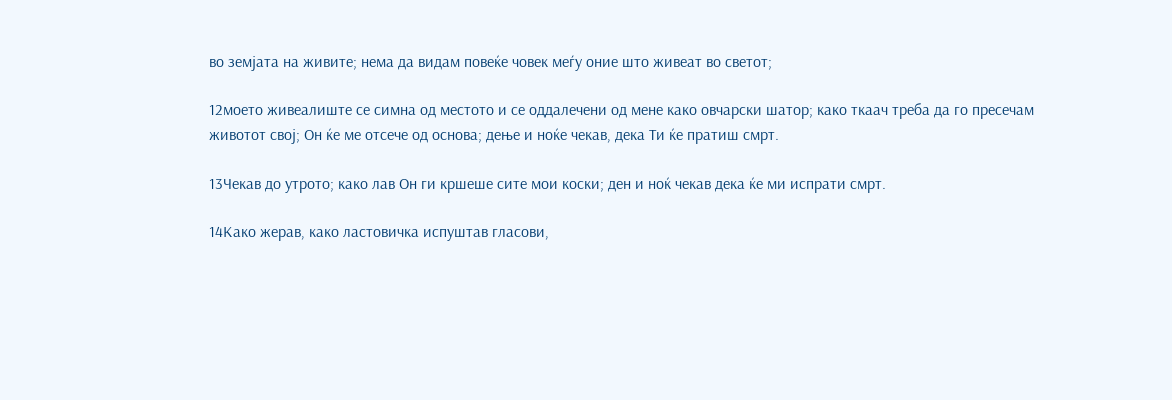во земјата на живите; нема да видам повеќе човек меѓу оние што живеат во светот;

12моето живеалиште се симна од местото и се оддалечени од мене како овчарски шатор; како ткаач треба да го пресечам животот свој; Он ќе ме отсече од основа; дење и ноќе чекав, дека Ти ќе пратиш смрт.

13Чекав до утрото; како лав Он ги кршеше сите мои коски; ден и ноќ чекав дека ќе ми испрати смрт.

14Како жерав, како ластовичка испуштав гласови,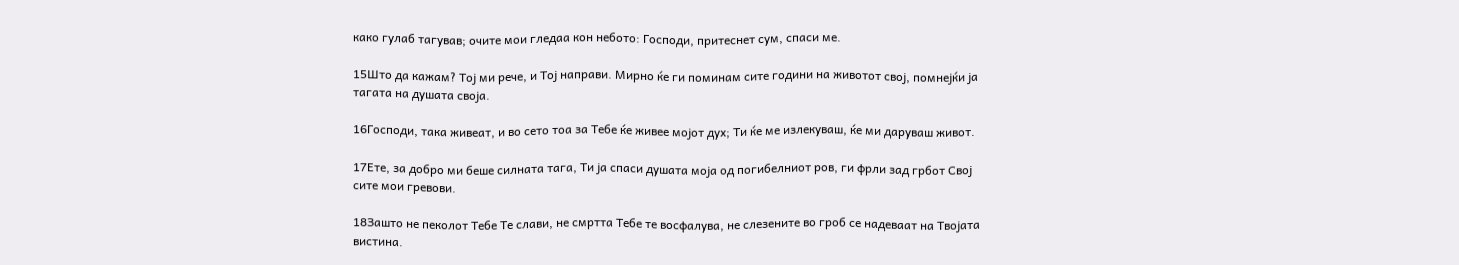како гулаб тагував; очите мои гледаа кон небото: Господи, притеснет сум, спаси ме.

15Што да кажам? Тој ми рече, и Тој направи. Мирно ќе ги поминам сите години на животот свој, помнејќи ја тагата на душата своја.

16Господи, така живеат, и во сето тоа за Тебе ќе живее мојот дух; Ти ќе ме излекуваш, ќе ми даруваш живот.

17Ете, за добро ми беше силната тага, Ти ја спаси душата моја од погибелниот ров, ги фрли зад грбот Свој сите мои гревови.

18Зашто не пеколот Тебе Те слави, не смртта Тебе те восфалува, не слезените во гроб се надеваат на Твојата вистина.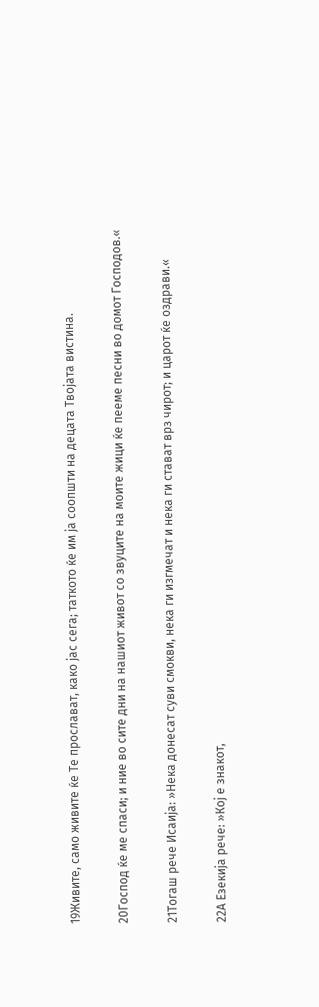19Живите, само живите ќе Те прослават, како јас сега; таткото ќе им ја соопшти на децата Твојата вистина.

20Господ ќе ме спаси; и ние во сите дни на нашиот живот со звуците на моите жици ќе пееме песни во домот Господов.«

21Тогаш рече Исаија: »Нека донесат суви смокви, нека ги изгмечат и нека ги стават врз чирот; и царот ќе оздрави.«

22А Езекија рече: »Кој е знакот,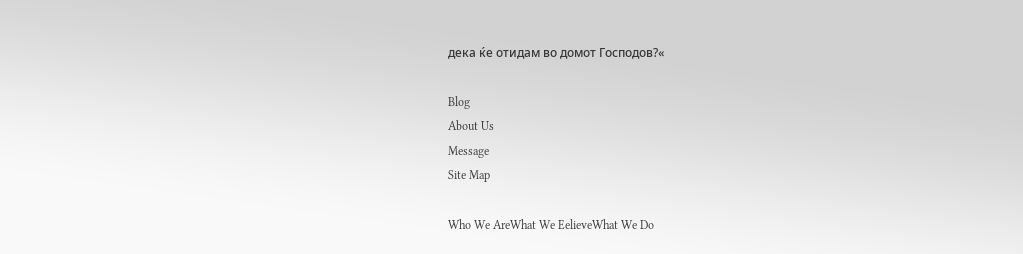дека ќе отидам во домот Господов?«

Blog
About Us
Message
Site Map

Who We AreWhat We EelieveWhat We Do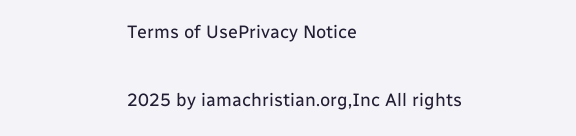Terms of UsePrivacy Notice

2025 by iamachristian.org,Inc All rights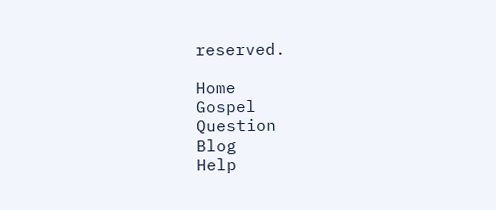reserved.

Home
Gospel
Question
Blog
Help